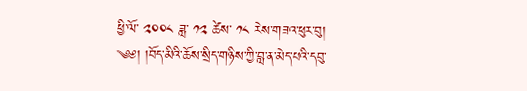ཕྱི་ལོ་ ༢༠༠༨ ཟླ་ ༡༢ ཚེས་ ༡༨ རེས་གཟའ་ཕུར་བུ།
༄༅། །བོད་མིའི་ཆོས་སྲིད་གཉིས་ཀྱི་བླ་ན་མེད་པའི་དབུ་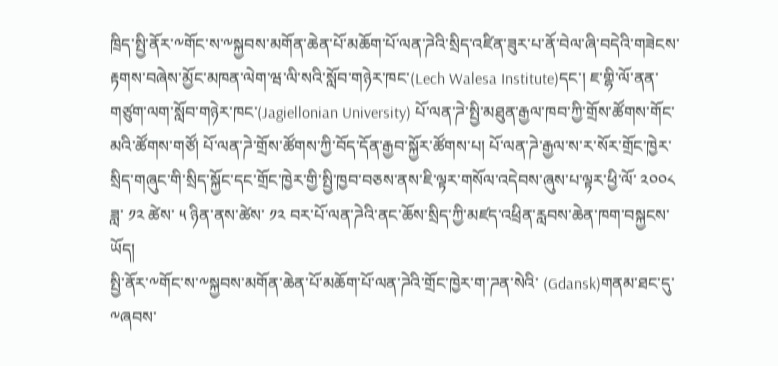ཁྲིད་སྤྱི་ནོར་༸གོང་ས་༸སྐྱབས་མགོན་ཆེན་པོ་མཆོག་པོ་ལན་ཌེའི་སྲིད་འཛིན་ཟུར་པ་ནོ་བེལ་ཞི་བདེའི་གཟེངས་རྟགས་བཞེས་མྱོང་མཁན་ལེག་ཝ་ལི་སའི་སློབ་གཉེར་ཁང་(Lech Walesa Institute)དང་། ཇ་གྷི་ལོ་ནན་གཙུག་ལག་སློབ་གཉེར་ཁང་(Jagiellonian University) པོ་ལན་ཌེ་སྤྱི་མཐུན་རྒྱལ་ཁབ་ཀྱི་གྲོས་ཚོགས་གོང་མའི་ཚོགས་གཙོ། པོ་ལན་ཌེ་གྲོས་ཚོགས་ཀྱི་བོད་དོན་རྒྱབ་སྐྱོར་ཚོགས་པ། པོ་ལན་ཌེ་རྒྱལ་ས་ར་སོར་གྲོང་ཁྱེར་སྲིད་གཞུང་གི་སྲིད་སྐྱོང་དང་གྲོང་ཁྱེར་གྱི་སྤྱི་ཁྱབ་བཅས་ནས་ཇི་ལྟར་གསོལ་འདེབས་ཞུས་པ་ལྟར་ཕྱི་ལོ་ ༢༠༠༨ ཟླ་ ༡༢ ཚེས་ ༥ ཉིན་ནས་ཚེས་ ༡༢ བར་པོ་ལན་ཌེའི་ནང་ཆོས་སྲིད་ཀྱི་མཛད་འཕྲིན་རླབས་ཆེན་ཁག་བསྐྱངས་ཡོད།
སྤྱི་ནོར་༸གོང་ས་༸སྐྱབས་མགོན་ཆེན་པོ་མཆོག་པོ་ལན་ཌེའི་གྲོང་ཁྱེར་ག་ཌན་སེའི་ (Gdansk)གནམ་ཐང་དུ་༸ཞབས་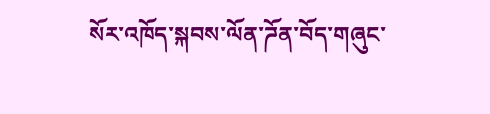སོར་འཁོད་སྐབས་ལོན་ཌོན་བོད་གཞུང་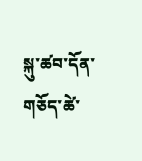སྐུ་ཚབ་དོན་གཅོད་ཚེ་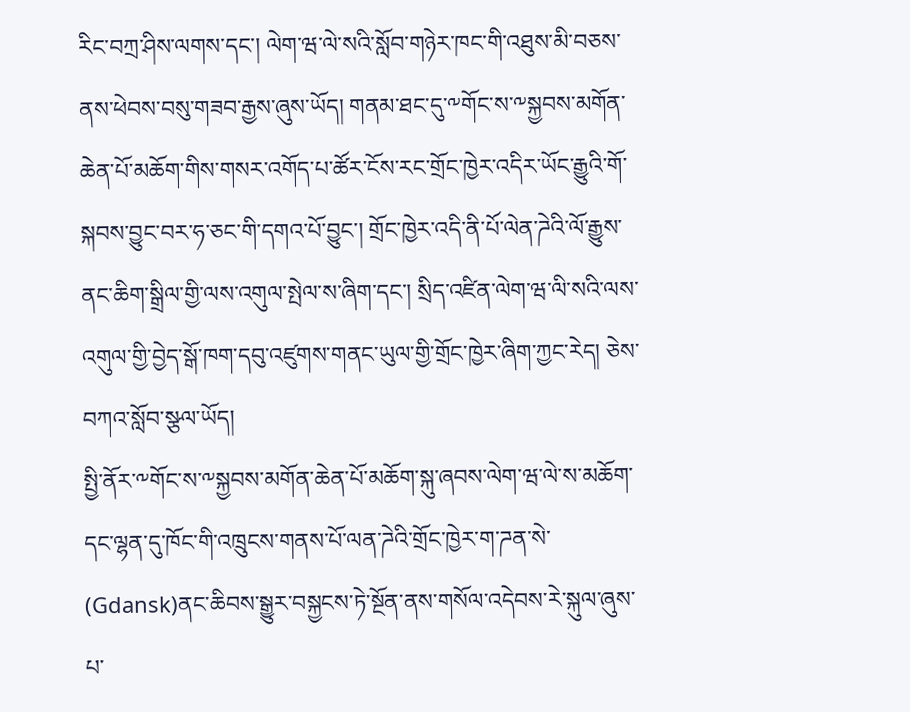རིང་བཀྲ་ཤིས་ལགས་དང་། ལེག་ཝ་ལེ་སའི་སློབ་གཉེར་ཁང་གི་འཐུས་མི་བཅས་ནས་ཕེབས་བསུ་གཟབ་རྒྱས་ཞུས་ཡོད། གནམ་ཐང་དུ་༸གོང་ས་༸སྐྱབས་མགོན་ཆེན་པོ་མཆོག་གིས་གསར་འགོད་པ་ཚོར་ངོས་རང་གྲོང་ཁྱེར་འདིར་ཡོང་རྒྱུའི་གོ་སྐབས་བྱུང་བར་ཧ་ཅང་གི་དགའ་པོ་བྱུང་། གྲོང་ཁྱེར་འདི་ནི་པོ་ལེན་ཌེའི་ལོ་རྒྱུས་ནང་ཆིག་སྒྲིལ་གྱི་ལས་འགུལ་སྤེལ་ས་ཞིག་དང་། སྲིད་འཛིན་ལེག་ཝ་ལི་སའི་ལས་འགུལ་གྱི་བྱེད་སྒོ་ཁག་དབུ་འཛུགས་གནང་ཡུལ་གྱི་གྲོང་ཁྱེར་ཞིག་ཀྱང་རེད། ཅེས་བཀའ་སློབ་སྩལ་ཡོད།
སྤྱི་ནོར་༸གོང་ས་༸སྐྱབས་མགོན་ཆེན་པོ་མཆོག་སྐུ་ཞབས་ལེག་ཝ་ལེ་ས་མཆོག་དང་ལྷན་དུ་ཁོང་གི་འཁྲུངས་གནས་པོ་ལན་ཌེའི་གྲོང་ཁྱེར་ག་ཌན་སེ་ (Gdansk)ནང་ཆིབས་སྒྱུར་བསྐྱངས་ཏེ་སྔོན་ནས་གསོལ་འདེབས་རེ་སྐུལ་ཞུས་པ་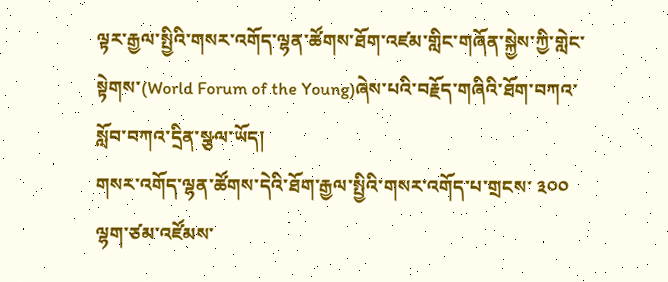ལྟར་རྒྱལ་སྤྱིའི་གསར་འགོད་ལྷན་ཚོགས་ཐོག་འཛམ་གླིང་གཞོན་སྐྱེས་ཀྱི་གླེང་སྟེགས་(World Forum of the Young)ཞེས་པའི་བརྗོད་གཞིའི་ཐོག་བཀའ་སློབ་བཀའ་དྲིན་སྩལ་ཡོད།
གསར་འགོད་ལྷན་ཚོགས་དེའི་ཐོག་རྒྱལ་སྤྱིའི་གསར་འགོད་པ་གྲངས་ ༣༠༠ ལྷག་ཙམ་འཛོམས་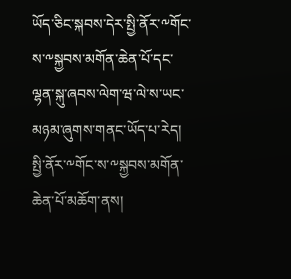ཡོད་ཅིང་སྐབས་དེར་སྤྱི་ནོར་༸གོང་ས་༸སྐྱབས་མགོན་ཆེན་པོ་དང་ལྷན་སྐུ་ཞབས་ལེག་ཝ་ལེ་ས་ཡང་མཉམ་ཞུགས་གནང་ཡོད་པ་རེད། སྤྱི་ནོར་༸གོང་ས་༸སྐྱབས་མགོན་ཆེན་པོ་མཆོག་ནས།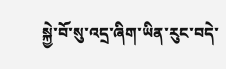སྐྱེ་བོ་སུ་འདྲ་ཞིག་ཡིན་རུང་བདེ་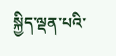སྐྱིད་ལྡན་པའི་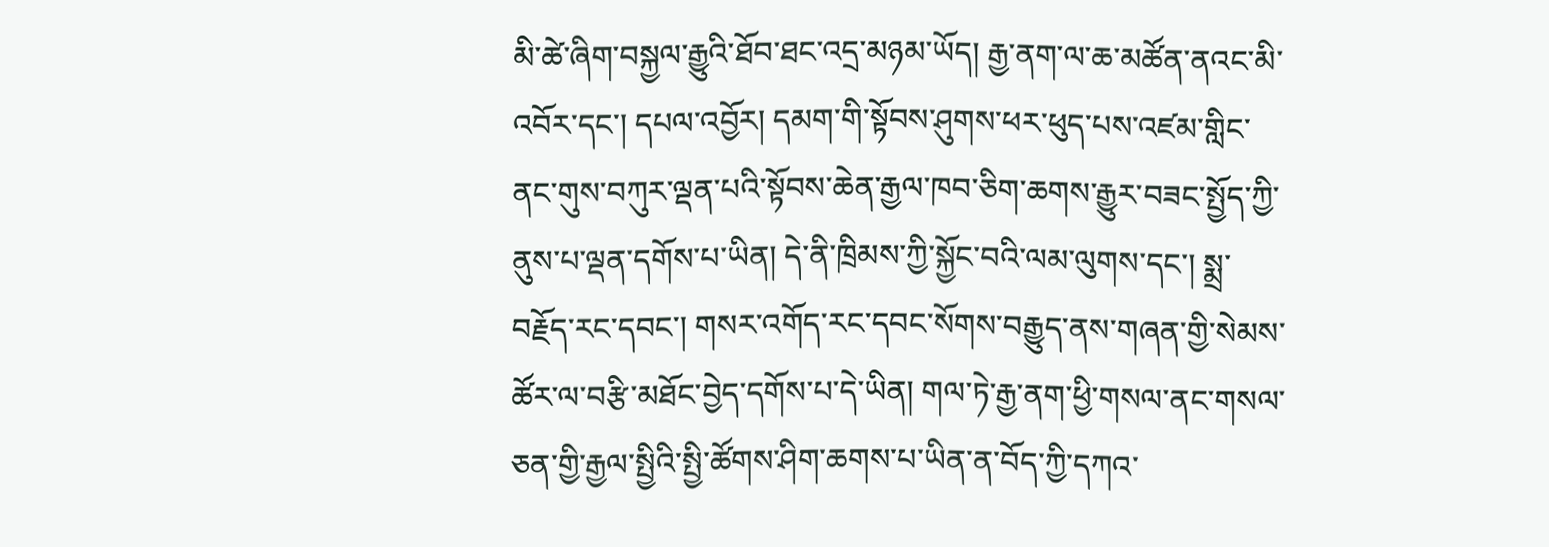མི་ཚེ་ཞིག་བསྐྱལ་རྒྱུའི་ཐོབ་ཐང་འདྲ་མཉམ་ཡོད། རྒྱ་ནག་ལ་ཆ་མཚོན་ནའང་མི་འབོར་དང་། དཔལ་འབྱོར། དམག་གི་སྟོབས་ཤུགས་ཕར་ཕུད་པས་འཛམ་གླིང་ནང་གུས་བཀུར་ལྡན་པའི་སྟོབས་ཆེན་རྒྱལ་ཁབ་ཅིག་ཆགས་རྒྱུར་བཟང་སྤྱོད་ཀྱི་ནུས་པ་ལྡན་དགོས་པ་ཡིན། དེ་ནི་ཁྲིམས་ཀྱི་སྐྱོང་བའི་ལམ་ལུགས་དང་། སྨྲ་བརྗོད་རང་དབང་། གསར་འགོད་རང་དབང་སོགས་བརྒྱུད་ནས་གཞན་གྱི་སེམས་ཚོར་ལ་བརྩི་མཐོང་བྱེད་དགོས་པ་དེ་ཡིན། གལ་ཏེ་རྒྱ་ནག་ཕྱི་གསལ་ནང་གསལ་ཅན་གྱི་རྒྱལ་སྤྱིའི་སྤྱི་ཚོགས་ཤིག་ཆགས་པ་ཡིན་ན་བོད་ཀྱི་དཀའ་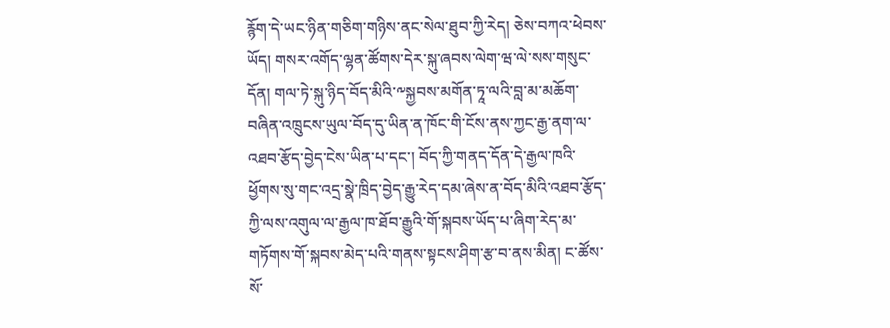རྙོག་དེ་ཡང་ཉིན་གཅིག་གཉིས་ནང་སེལ་ཐུབ་ཀྱི་རེད། ཅེས་བཀའ་ཕེབས་ཡོད། གསར་འགོད་ལྷན་ཚོགས་དེར་སྐུ་ཞབས་ལེག་ཝ་ལེ་སས་གསུང་དོན། གལ་ཏེ་སྐུ་ཉིད་བོད་མིའི་༸སྐྱབས་མགོན་ཏཱ་ལའི་བླ་མ་མཆོག་བཞིན་འཁྲུངས་ཡུལ་བོད་དུ་ཡིན་ན་ཁོང་གི་ངོས་ནས་ཀྱང་རྒྱ་ནག་ལ་འཐབ་རྩོད་བྱེད་ངེས་ཡིན་པ་དང་། བོད་ཀྱི་གནད་དོན་དེ་རྒྱལ་ཁའི་ཕྱོགས་སུ་གང་འདྲ་སྣེ་ཁྲིད་བྱེད་རྒྱུ་རེད་དམ་ཞེས་ན་བོད་མིའི་འཐབ་རྩོད་ཀྱི་ལས་འགུལ་ལ་རྒྱལ་ཁ་ཐོབ་རྒྱུའི་གོ་སྐབས་ཡོད་པ་ཞིག་རེད་མ་གཏོགས་གོ་སྐབས་མེད་པའི་གནས་སྟངས་ཤིག་རྩ་བ་ནས་མིན། ང་ཚོས་སོ་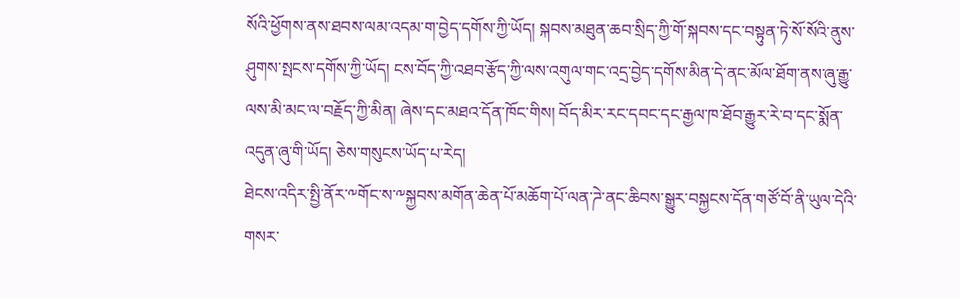སོའི་ཕྱོགས་ནས་ཐབས་ལམ་འདམ་ག་བྱེད་དགོས་ཀྱི་ཡོད། སྐབས་མཐུན་ཆབ་སྲིད་ཀྱི་གོ་སྐབས་དང་བསྟུན་ཏེ་སོ་སོའི་ནུས་ཤུགས་སྤངས་དགོས་ཀྱི་ཡོད། ངས་བོད་ཀྱི་འཐབ་རྩོད་ཀྱི་ལས་འགུལ་གང་འདྲ་བྱེད་དགོས་མིན་དེ་ནང་མོལ་ཐོག་ནས་ཞུ་རྒྱུ་ལས་མི་མང་ལ་བརྗོད་ཀྱི་མིན། ཞེས་དང་མཐའ་དོན་ཁོང་གིས། བོད་མིར་རང་དབང་དང་རྒྱལ་ཁ་ཐོབ་རྒྱུར་རེ་བ་དང་སྨོན་འདུན་ཞུ་གི་ཡོད། ཅེས་གསུངས་ཡོད་པ་རེད།
ཐེངས་འདིར་སྤྱི་ནོར་༸གོང་ས་༸སྐྱབས་མགོན་ཆེན་པོ་མཆོག་པོ་ལན་ཌེ་ནང་ཆིབས་སྒྱུར་བསྐྱངས་དོན་གཙོ་བོ་ནི་ཡུལ་དེའི་གསར་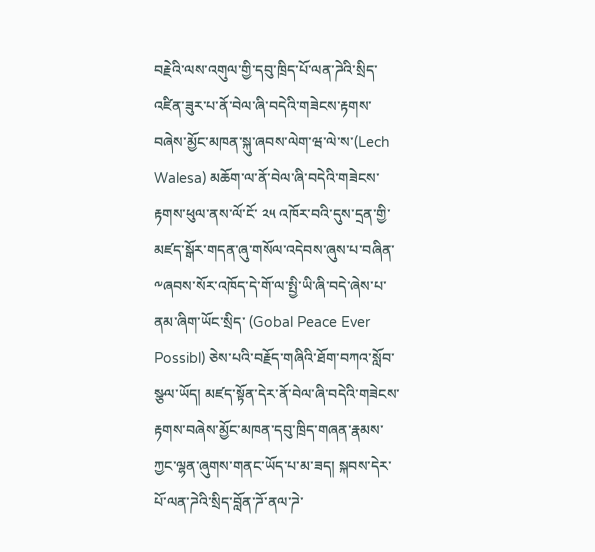བརྗེའི་ལས་འགུལ་གྱི་དབུ་ཁྲིད་པོ་ལན་ཌེའི་སྲིད་འཛིན་ཟུར་པ་ནོ་བེལ་ཞི་བདེའི་གཟེངས་རྟགས་བཞེས་མྱོང་མཁན་སྐུ་ཞབས་ལེག་ཝ་ལེ་ས་(Lech Walesa) མཆོག་ལ་ནོ་བེལ་ཞི་བདེའི་གཟེངས་རྟགས་ཕུལ་ནས་ལོ་ངོ་ ༢༥ འཁོར་བའི་དུས་དྲན་གྱི་མཛད་སྒོར་གདན་ཞུ་གསོལ་འདེབས་ཞུས་པ་བཞིན་༸ཞབས་སོར་འཁོད་དེ་གོ་ལ་སྤྱི་ཡི་ཞི་བདེ་ཞེས་པ་ནམ་ཞིག་ཡོང་སྲིད་ (Gobal Peace Ever Possibl) ཅེས་པའི་བརྗོད་གཞིའི་ཐོག་བཀའ་སློབ་སྩལ་ཡོད། མཛད་སྟོན་དེར་ནོ་བེལ་ཞི་བདེའི་གཟེངས་རྟགས་བཞེས་མྱོང་མཁན་དབུ་ཁྲིད་གཞན་རྣམས་ཀྱང་ལྷན་ཞུགས་གནང་ཡོད་པ་མ་ཟད། སྐབས་དེར་པོ་ལན་ཌེའི་སྲིད་བློན་ཌོ་ནལ་ཌེ་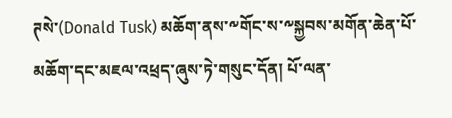ཊསེ་(Donald Tusk) མཆོག་ནས་༸གོང་ས་༸སྐྱབས་མགོན་ཆེན་པོ་མཆོག་དང་མཇལ་འཕྲད་ཞུས་ཏེ་གསུང་དོན། པོ་ལན་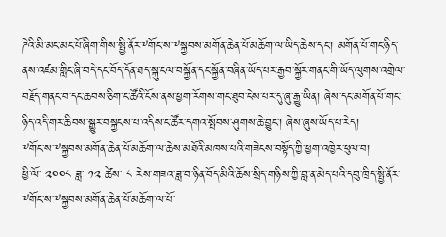ཌེའི་མི་མང་མང་པོ་ཞིག་གིས་སྤྱི་ནོར་༸གོང་ས་༸སྐྱབས་མགོན་ཆེན་པོ་མཆོག་ལ་ཡིད་ཆེས་དང་། མགོན་པོ་གང་ཉིད་ནས་འཛམ་གླིང་ཞི་བདེ་དང་བོད་དོན་ཐད་སྐུ་ངལ་བསྐྱོན་དང་སྐྱོན་བཞིན་ཡོད་པར་རྒྱབ་སྐྱོར་གནང་གི་ཡོད་ལུགས་འགྲེལ་བརྗོད་གནང་བ་དང་ཆབས་ཅིག་ང་ཚོའི་ངོས་ནས་ཕྱག་རོགས་གང་ཐུབ་ངེས་པར་དུ་ཞུ་རྒྱུ་ཡིན། ཞེས་དང་མགོན་པོ་གང་ཉིད་འདི་གར་ཆིབས་སྒྱུར་བསྐྱངས་པ་འདིས་ང་ཚོར་དགའ་སྤོབས་ཤུགས་ཆེ་བྱུང་། ཞེས་ཞུས་ཡོད་པ་རེད།
༸གོང་ས་༸སྐྱབས་མགོན་ཆེན་པོ་མཆོག་ལ་ཆེས་མཐོའི་མཁས་པའི་གཟེངས་བསྟོད་ཀྱི་ཕྱག་འཁྱེར་ཕུལ་བ།
ཕྱི་ལོ་ ༢༠༠༨ ཟླ་ ༡༢ ཚེས་ ༨ རེས་གཟའ་ཟླ་བ་ཉིན་བོད་མིའི་ཆོས་སྲིད་གཉིས་ཀྱི་བླ་ན་མེད་པའི་དབུ་ཁྲིད་སྤྱི་ནོར་༸གོང་ས་༸སྐྱབས་མགོན་ཆེན་པོ་མཆོག་ལ་པོ་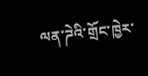ལན་ཌེའི་གྲོང་ཁྱེར་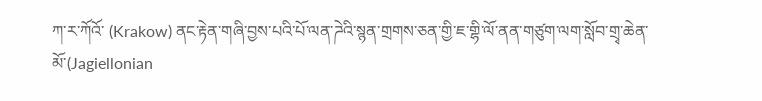ཀ་ར་ཀོའོ་ (Krakow) ནང་རྟེན་གཞི་བྱས་པའི་པོ་ལན་ཌེའི་སྙན་གྲགས་ཅན་གྱི་ཇ་གྷི་ལོ་ནན་གཙུག་ལག་སློབ་གྲྭ་ཆེན་མོ་(Jagiellonian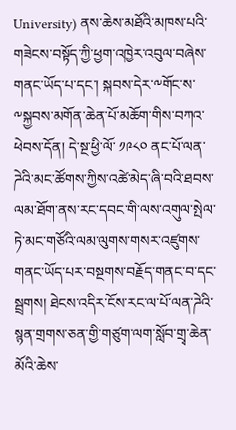University) ནས་ཆེས་མཐོའི་མཁས་པའི་གཟེངས་བསྟོད་ཀྱི་ཕྱག་འཁྱེར་འབུལ་བཞེས་གནང་ཡོད་པ་དང་། སྐབས་དེར་༸གོང་ས་༸སྐྱབས་མགོན་ཆེན་པོ་མཆོག་གིས་བཀའ་ཕེབས་དོན། དེ་སྔ་ཕྱི་ལོ་ ༡༩༨༠ ནང་པོ་ལན་ཌེའི་མང་ཚོགས་ཀྱིས་འཚེ་མེད་ཞི་བའི་ཐབས་ལམ་ཐོག་ནས་རང་དབང་གི་ལས་འགུལ་སྤེལ་ཏེ་མང་གཙོའི་ལམ་ལུགས་གསར་འཛུགས་གནང་ཡོད་པར་བསྔགས་བརྗོད་གནང་བ་དང་སྦྲགས། ཐེངས་འདིར་ངོས་རང་ལ་པོ་ལན་ཌེའི་སྙན་གྲགས་ཅན་གྱི་གཙུག་ལག་སློབ་གྲྭ་ཆེན་མོའི་ཆེས་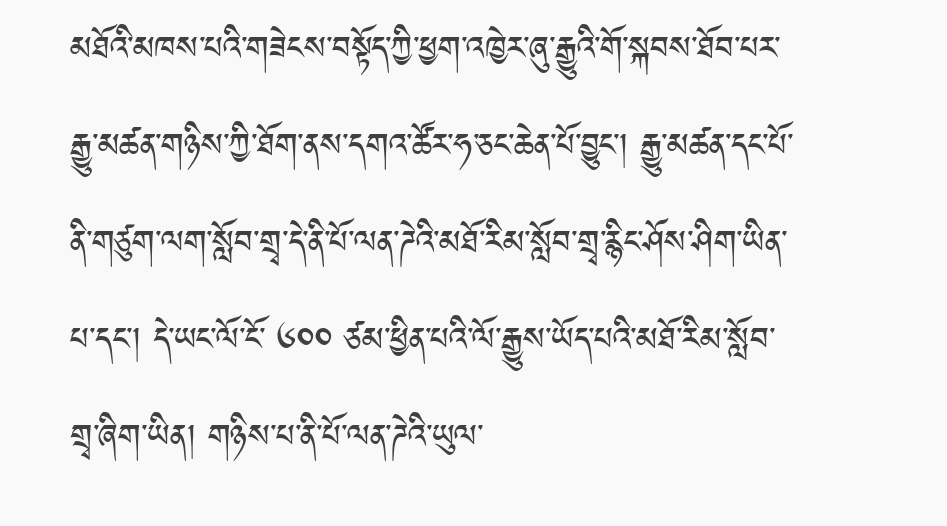མཐོའི་མཁས་པའི་གཟེངས་བསྟོད་ཀྱི་ཕྱག་འཁྱེར་ཞུ་རྒྱུའི་གོ་སྐབས་ཐོབ་པར་རྒྱུ་མཚན་གཉིས་ཀྱི་ཐོག་ནས་དགའ་ཚོར་ཧ་ཅང་ཆེན་པོ་བྱུང་། རྒྱུ་མཚན་དང་པོ་ནི་གཙུག་ལག་སློབ་གྲྭ་དེ་ནི་པོ་ལན་ཌེའི་མཐོ་རིམ་སློབ་གྲྭ་རྙིང་ཤོས་ཤིག་ཡིན་པ་དང་། དེ་ཡང་ལོ་ངོ་ ༦༠༠ ཙམ་ཕྱིན་པའི་ལོ་རྒྱུས་ཡོད་པའི་མཐོ་རིམ་སློབ་གྲྭ་ཞིག་ཡིན། གཉིས་པ་ནི་པོ་ལན་ཌེའི་ཡུལ་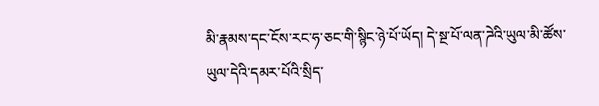མི་རྣམས་དང་ངོས་རང་ཧ་ཅང་གི་སྙིང་ཉེ་པོ་ཡོད། དེ་སྔ་པོ་ལན་ཌེའི་ཡུལ་མི་ཚོས་ཡུལ་དེའི་དམར་པོའི་སྲིད་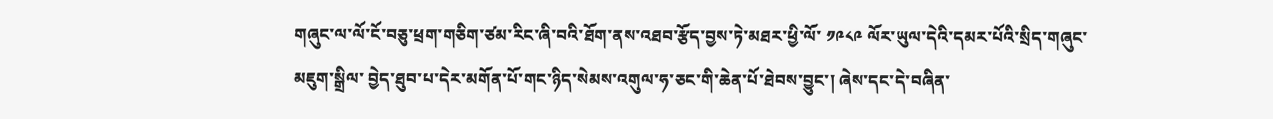གཞུང་ལ་ལོ་ངོ་བཅུ་ཕྲག་གཅིག་ཙམ་རིང་ཞི་བའི་ཐོག་ནས་འཐབ་རྩོད་བྱས་ཏེ་མཐར་ཕྱི་ལོ་ ༡༩༨༩ ལོར་ཡུལ་དེའི་དམར་པོའི་སྲིད་གཞུང་མཇུག་སྒྲིལ་ བྱེད་ཐུབ་པ་དེར་མགོན་པོ་གང་ཉིད་སེམས་འགུལ་ཧ་ཅང་གི་ཆེན་པོ་ཐེབས་བྱུང་། ཞེས་དང་དེ་བཞིན་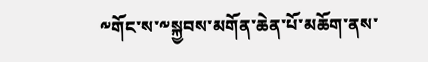༸གོང་ས་༸སྐྱབས་མགོན་ཆེན་པོ་མཆོག་ནས་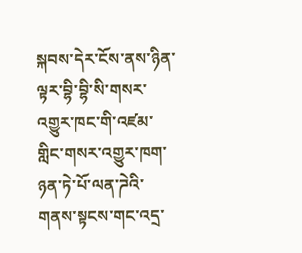སྐབས་དེར་ངོས་ནས་ཉིན་ལྟར་བྷི་བྷི་སི་གསར་འགྱུར་ཁང་གི་འཛམ་གླིང་གསར་འགྱུར་ཁག་ཉན་ཏེ་པོ་ལན་ཌེའི་གནས་སྟངས་གང་འདྲ་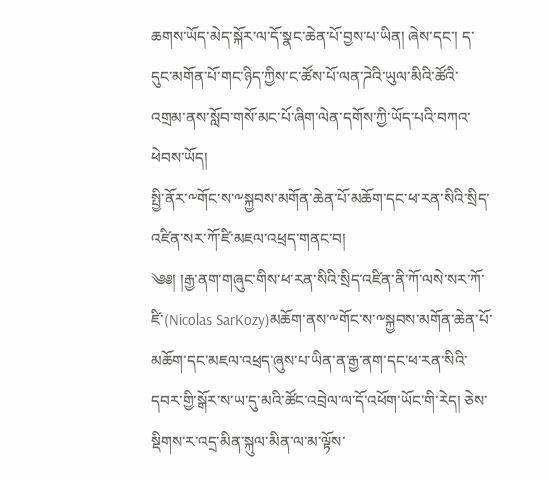ཆགས་ཡོད་མེད་སྐོར་ལ་དོ་སྣང་ཆེན་པོ་བྱས་པ་ཡིན། ཞེས་དང་། ད་དུང་མགོན་པོ་གང་ཉིད་ཀྱིས་ང་ཚོས་པོ་ལན་ཌེའི་ཡུལ་མིའི་ཚོའི་འགྲམ་ནས་སློབ་གསོ་མང་པོ་ཞིག་ལེན་དགོས་ཀྱི་ཡོད་པའི་བཀའ་ཕེབས་ཡོད།
སྤྱི་ནོར་༸གོང་ས་༸སྐྱབས་མགོན་ཆེན་པོ་མཆོག་དང་ཕ་རན་སིའི་སྲིད་འཛིན་སར་ཀོ་ཛི་མཇལ་འཕྲད་གནང་བ།
༄༅། །རྒྱ་ནག་གཞུང་གིས་ཕ་རན་སིའི་སྲིད་འཛིན་ནི་ཀོ་ལསེ་སར་ཀོ་ཛི་(Nicolas SarKozy)མཆོག་ནས་༸གོང་ས་༸སྐྱབས་མགོན་ཆེན་པོ་མཆོག་དང་མཇལ་འཕྲད་ཞུས་པ་ཡིན་ན་རྒྱ་ནག་དང་ཕ་རན་སིའི་དབར་གྱི་སྒོར་ས་ཡ་དུ་མའི་ཚོང་འབྲེལ་ལ་དོ་འཕོག་ཡོང་གི་རེད། ཅེས་སྡིགས་ར་འདྲ་མིན་སྐུལ་མིན་ལ་མ་ལྟོས་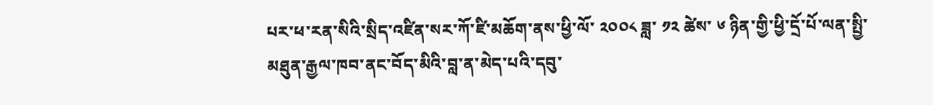པར་ཕ་རན་སིའི་སྲིད་འཛིན་སར་ཀོ་ཛི་མཆོག་ནས་ཕྱི་ལོ་ ༢༠༠༨ ཟླ་ ༡༢ ཚེས་ ༦ ཉིན་གྱི་ཕྱི་དྲོ་པོ་ལན་སྤྱི་མཐུན་རྒྱལ་ཁབ་ནང་བོད་མིའི་བླ་ན་མེད་པའི་དབུ་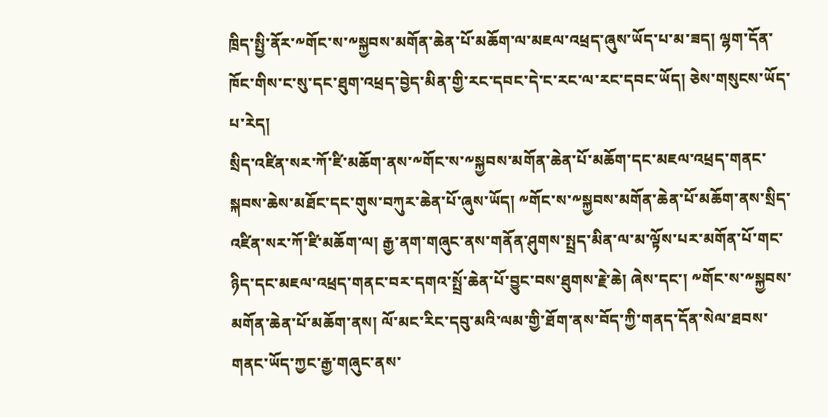ཁྲིད་སྤྱི་ནོར་༸གོང་ས་༸སྐྱབས་མགོན་ཆེན་པོ་མཆོག་ལ་མཇལ་འཕྲད་ཞུས་ཡོད་པ་མ་ཟད། ལྷག་དོན་ཁོང་གིས་ང་སུ་དང་ཐུག་འཕྲད་བྱེད་མིན་གྱི་རང་དབང་དེ་ང་རང་ལ་རང་དབང་ཡོད། ཅེས་གསུངས་ཡོད་པ་རེད།
སྲིད་འཛིན་སར་ཀོ་ཛི་མཆོག་ནས་༸གོང་ས་༸སྐྱབས་མགོན་ཆེན་པོ་མཆོག་དང་མཇལ་འཕྲད་གནང་སྐབས་ཆེས་མཐོང་དང་གུས་བཀུར་ཆེན་པོ་ཞུས་ཡོད། ༸གོང་ས་༸སྐྱབས་མགོན་ཆེན་པོ་མཆོག་ནས་སྲིད་འཛིན་སར་ཀོ་ཛི་མཆོག་ལ། རྒྱ་ནག་གཞུང་ནས་གནོན་ཤུགས་སྤྲད་མིན་ལ་མ་ལྟོས་པར་མགོན་པོ་གང་ཉིད་དང་མཇལ་འཕྲད་གནང་བར་དགའ་སྤྲོ་ཆེན་པོ་བྱུང་བས་ཐུགས་རྗེ་ཆེ། ཞེས་དང་། ༸གོང་ས་༸སྐྱབས་མགོན་ཆེན་པོ་མཆོག་ནས། ལོ་མང་རིང་དབུ་མའི་ལམ་གྱི་ཐོག་ནས་བོད་ཀྱི་གནད་དོན་སེལ་ཐབས་གནང་ཡོད་ཀྱང་རྒྱ་གཞུང་ནས་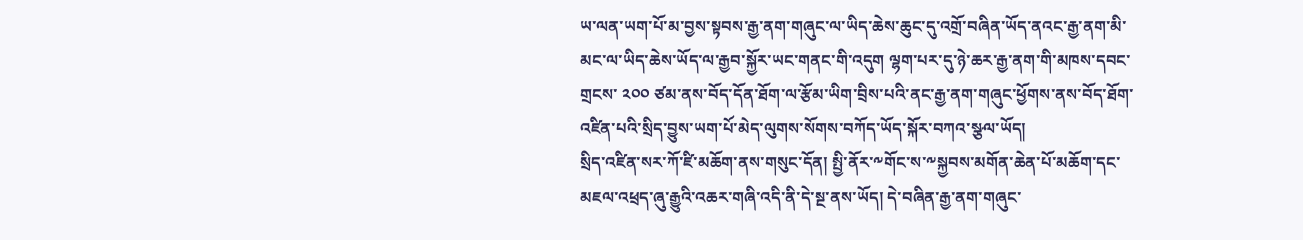ཡ་ལན་ཡག་པོ་མ་བྱས་སྟབས་རྒྱ་ནག་གཞུང་ལ་ཡིད་ཆེས་ཆུང་དུ་འགྲོ་བཞིན་ཡོད་ནའང་རྒྱ་ནག་མི་མང་ལ་ཡིད་ཆེས་ཡོད་ལ་རྒྱབ་སྐྱོར་ཡང་གནང་གི་འདུག ལྷག་པར་དུ་ཉེ་ཆར་རྒྱ་ནག་གི་མཁས་དབང་གྲངས་ ༢༠༠ ཙམ་ནས་བོད་དོན་ཐོག་ལ་རྩོམ་ཡིག་བྲིས་པའི་ནང་རྒྱ་ནག་གཞུང་ཕྱོགས་ནས་བོད་ཐོག་འཛིན་པའི་སྲིད་བྱུས་ཡག་པོ་མེད་ལུགས་སོགས་བཀོད་ཡོད་སྐོར་བཀའ་སྩལ་ཡོད།
སྲིད་འཛིན་སར་ཀོ་ཛི་མཆོག་ནས་གསུང་དོན། སྤྱི་ནོར་༸གོང་ས་༸སྐྱབས་མགོན་ཆེན་པོ་མཆོག་དང་མཇལ་འཕྲད་ཞུ་རྒྱུའི་འཆར་གཞི་འདི་ནི་དེ་སྔ་ནས་ཡོད། དེ་བཞིན་རྒྱ་ནག་གཞུང་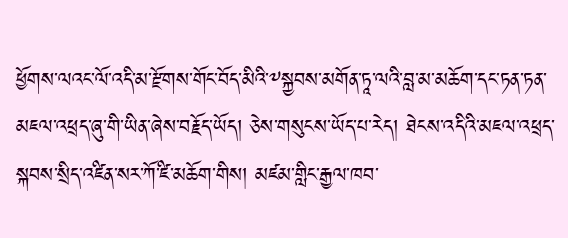ཕྱོགས་ལའང་ལོ་འདི་མ་རྫོགས་གོང་བོད་མིའི་༸སྐྱབས་མགོན་ཏཱ་ལའི་བླ་མ་མཆོག་དང་ཏན་ཏན་མཇལ་འཕྲད་ཞུ་གི་ཡིན་ཞེས་བརྗོད་ཡོད། ཅེས་གསུངས་ཡོད་པ་རེད། ཐེངས་འདིའི་མཇལ་འཕྲད་སྐབས་སྲིད་འཛིན་སར་ཀོ་ཛི་མཆོག་གིས། མཛམ་གླིང་རྒྱལ་ཁབ་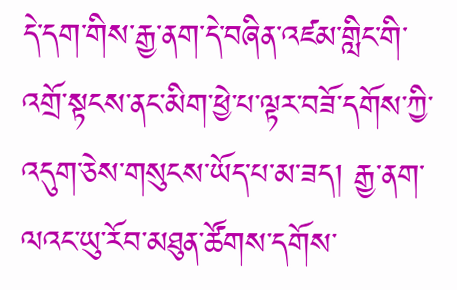དེ་དག་གིས་རྒྱ་ནག་དེ་བཞིན་འཛམ་གླིང་གི་འགྲོ་སྟངས་ནང་མིག་ཕྱེ་པ་ལྟར་བཟོ་དགོས་ཀྱི་འདུག་ཅེས་གསུངས་ཡོད་པ་མ་ཟད། རྒྱ་ནག་ལའང་ཡུ་རོབ་མཐུན་ཚོགས་དགོས་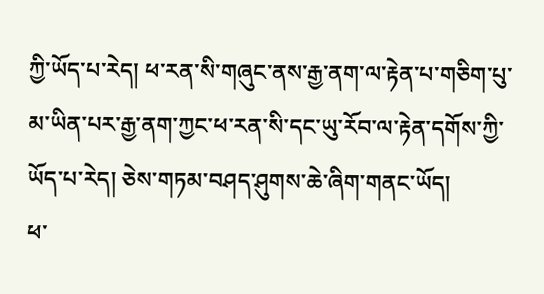ཀྱི་ཡོད་པ་རེད། ཕ་རན་སི་གཞུང་ནས་རྒྱ་ནག་ལ་རྟེན་པ་གཅིག་པུ་མ་ཡིན་པར་རྒྱ་ནག་ཀྱང་ཕ་རན་སི་དང་ཡུ་རོབ་ལ་རྟེན་དགོས་ཀྱི་ཡོད་པ་རེད། ཅེས་གཏམ་བཤད་ཤུགས་ཆེ་ཞིག་གནང་ཡོད།
ཕ་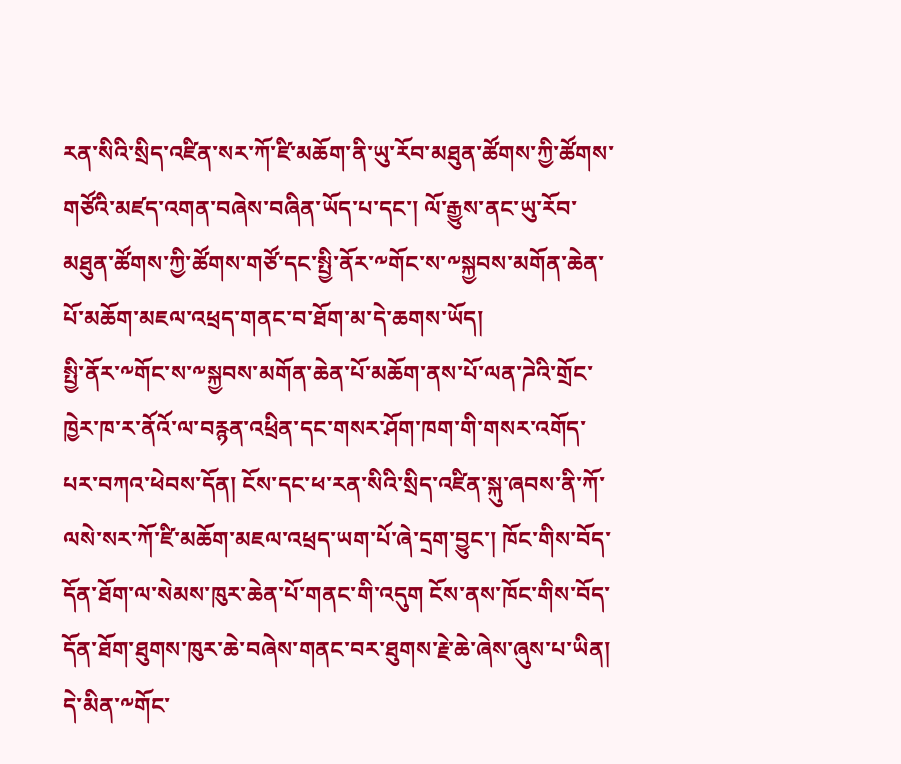རན་སིའི་སྲིད་འཛིན་སར་ཀོ་ཛི་མཆོག་ནི་ཡུ་རོབ་མཐུན་ཚོགས་ཀྱི་ཚོགས་གཙོའི་མཛད་འགན་བཞེས་བཞིན་ཡོད་པ་དང་། ལོ་རྒྱུས་ནང་ཡུ་རོབ་མཐུན་ཚོགས་ཀྱི་ཚོགས་གཙོ་དང་སྤྱི་ནོར་༸གོང་ས་༸སྐྱབས་མགོན་ཆེན་པོ་མཆོག་མཇལ་འཕྲད་གནང་བ་ཐོག་མ་དེ་ཆགས་ཡོད།
སྤྱི་ནོར་༸གོང་ས་༸སྐྱབས་མགོན་ཆེན་པོ་མཆོག་ནས་པོ་ལན་ཌེའི་གྲོང་ཁྱེར་ཁ་ར་ནོའོ་ལ་བརྙན་འཕྲིན་དང་གསར་ཤོག་ཁག་གི་གསར་འགོད་པར་བཀའ་ཕེབས་དོན། ངོས་དང་ཕ་རན་སིའི་སྲིད་འཛིན་སྐུ་ཞབས་ནི་ཀོ་ལསེ་སར་ཀོ་ཛི་མཆོག་མཇལ་འཕྲད་ཡག་པོ་ཞེ་དྲག་བྱུང་། ཁོང་གིས་བོད་དོན་ཐོག་ལ་སེམས་ཁུར་ཆེན་པོ་གནང་གི་འདུག ངོས་ནས་ཁོང་གིས་བོད་དོན་ཐོག་ཐུགས་ཁུར་ཆེ་བཞེས་གནང་བར་ཐུགས་རྗེ་ཆེ་ཞེས་ཞུས་པ་ཡིན། དེ་མིན་༸གོང་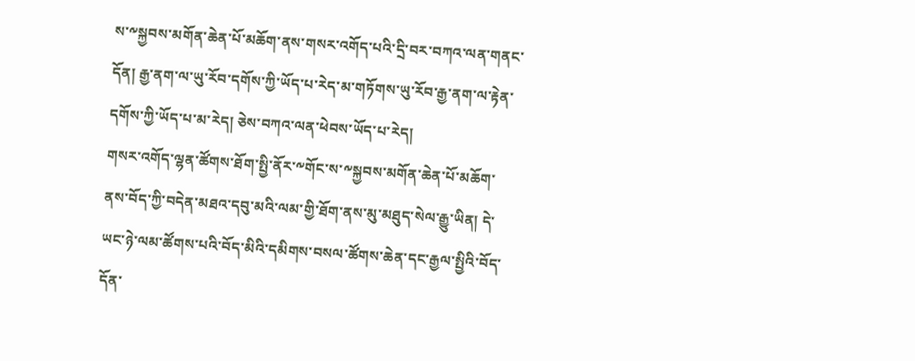ས་༸སྐྱབས་མགོན་ཆེན་པོ་མཆོག་ནས་གསར་འགོད་པའི་དྲི་བར་བཀའ་ལན་གནང་དོན། རྒྱ་ནག་ལ་ཡུ་རོབ་དགོས་ཀྱི་ཡོད་པ་རེད་མ་གཏོགས་ཡུ་རོབ་རྒྱ་ནག་ལ་རྟེན་དགོས་ཀྱི་ཡོད་པ་མ་རེད། ཅེས་བཀའ་ལན་ཕེབས་ཡོད་པ་རེད།
གསར་འགོད་ལྷན་ཚོགས་ཐོག་སྤྱི་ནོར་༸གོང་ས་༸སྐྱབས་མགོན་ཆེན་པོ་མཆོག་ནས་བོད་ཀྱི་བདེན་མཐའ་དབུ་མའི་ལམ་གྱི་ཐོག་ནས་མུ་མཐུད་སེལ་རྒྱུ་ཡིན། དེ་ཡང་ཉེ་ལམ་ཚོགས་པའི་བོད་མིའི་དམིགས་བསལ་ཚོགས་ཆེན་དང་རྒྱལ་སྤྱིའི་བོད་དོན་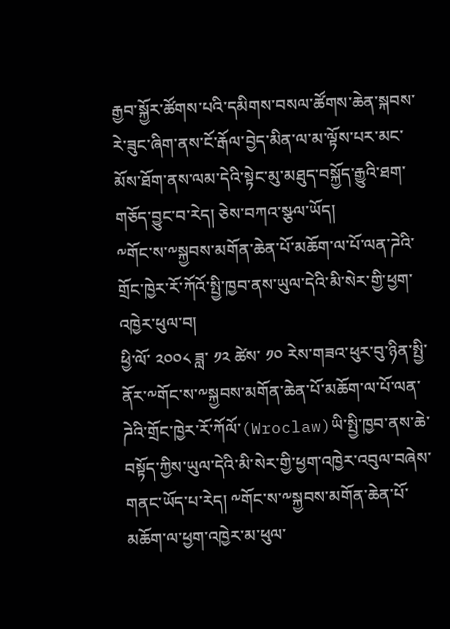རྒྱབ་སྐྱོར་ཚོགས་པའི་དམིགས་བསལ་ཚོགས་ཆེན་སྐབས་རེ་ཟུང་ཞིག་ནས་ངོ་རྒོལ་བྱེད་མིན་ལ་མ་ལྟོས་པར་མང་མོས་ཐོག་ནས་ལམ་དེའི་སྟེང་མུ་མཐུད་བསྐྱོད་རྒྱུའི་ཐག་གཅོད་བྱུང་བ་རེད། ཅེས་བཀའ་སྩལ་ཡོད།
༸གོང་ས་༸སྐྱབས་མགོན་ཆེན་པོ་མཆོག་ལ་པོ་ལན་ཌེའི་གྲོང་ཁྱེར་རོ་ཀོའོ་སྤྱི་ཁྱབ་ནས་ཡུལ་དེའི་མི་སེར་གྱི་ཕྱག་འཁྱེར་ཕུལ་བ།
ཕྱི་ལོ་ ༢༠༠༨ ཟླ་ ༡༢ ཚེས་ ༡༠ རེས་གཟའ་ཕུར་བུ་ཉིན་སྤྱི་ནོར་༸གོང་ས་༸སྐྱབས་མགོན་ཆེན་པོ་མཆོག་ལ་པོ་ལན་ཌེའི་གྲོང་ཁྱེར་རོ་ཀོལོ་(Wroclaw)ཡི་སྤྱི་ཁྱབ་ནས་ཆེ་བསྟོད་ཀྱིས་ཡུལ་དེའི་མི་སེར་གྱི་ཕྱག་འཁྱེར་འབུལ་བཞེས་གནང་ཡོད་པ་རེད། ༸གོང་ས་༸སྐྱབས་མགོན་ཆེན་པོ་མཆོག་ལ་ཕྱག་འཁྱེར་མ་ཕུལ་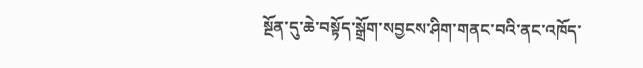སྔོན་དུ་ཆེ་བསྟོད་སྒྲོག་སབྱངས་ཤིག་གནང་བའི་ནང་འཁོད་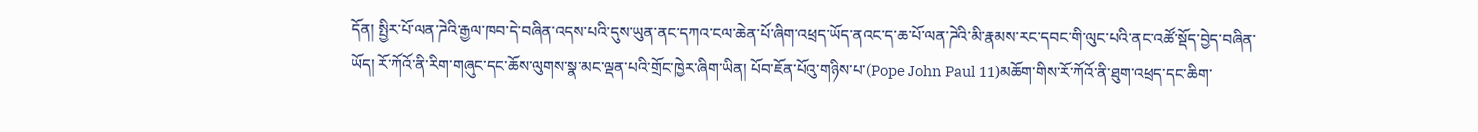དོན། སྤྱིར་པོ་ལན་ཌེའི་རྒྱལ་ཁབ་དེ་བཞིན་འདས་པའི་དུས་ཡུན་ནང་དཀའ་ངལ་ཆེན་པོ་ཞིག་འཕྲད་ཡོད་ནའང་ད་ཆ་པོ་ལན་ཌེའི་མི་རྣམས་རང་དབང་གི་ལུང་པའི་ནང་འཚོ་སྡོད་བྱེད་བཞིན་ཡོད། རོ་ཀོའོ་ནི་རིག་གཞུང་དང་ཆོས་ལུགས་སྣ་མང་ལྡན་པའི་གྲོང་ཁྱེར་ཞིག་ཡིན། པོབ་ཇོན་པོའུ་གཉིས་པ་(Pope John Paul 11)མཆོག་གིས་རོ་ཀོའོ་ནི་ཐུག་འཕྲད་དང་ཆིག་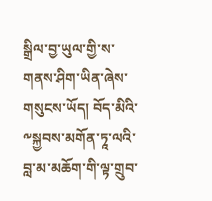སྒྲིལ་བྱ་ཡུལ་གྱི་ས་གནས་ཤིག་ཡིན་ཞེས་གསུངས་ཡོད། བོད་མིའི་༸སྐྱབས་མགོན་ཏཱ་ལའི་བླ་མ་མཆོག་གི་ལྟ་གྲུབ་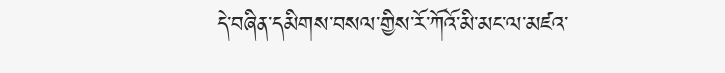དེ་བཞིན་དམིགས་བསལ་གྱིས་རོ་ཀོའོ་མི་མང་ལ་མཛའ་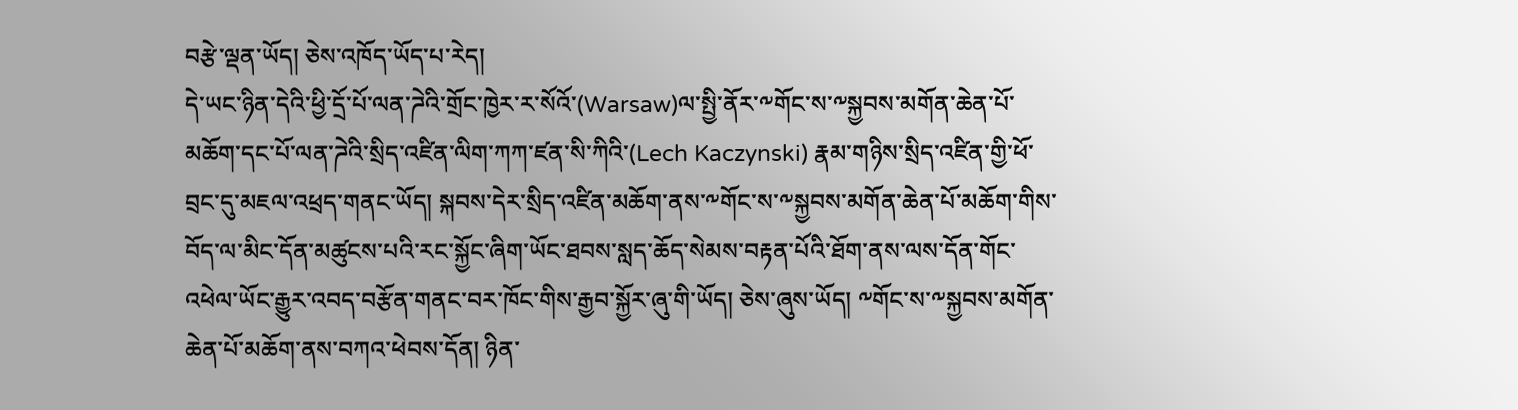བརྩེ་ལྡན་ཡོད། ཅེས་འཁོད་ཡོད་པ་རེད།
དེ་ཡང་ཉིན་དེའི་ཕྱི་དྲོ་པོ་ལན་ཌེའི་གྲོང་ཁྱེར་ར་སོའོ་(Warsaw)ལ་སྤྱི་ནོར་༸གོང་ས་༸སྐྱབས་མགོན་ཆེན་པོ་མཆོག་དང་པོ་ལན་ཌེའི་སྲིད་འཛིན་ལིག་ཀཀ་ཛན་སི་ཀིའི་(Lech Kaczynski) རྣམ་གཉིས་སྲིད་འཛིན་གྱི་ཕོ་བྲང་དུ་མཇལ་འཕྲད་གནང་ཡོད། སྐབས་དེར་སྲིད་འཛིན་མཆོག་ནས་༸གོང་ས་༸སྐྱབས་མགོན་ཆེན་པོ་མཆོག་གིས་བོད་ལ་མིང་དོན་མཚུངས་པའི་རང་སྐྱོང་ཞིག་ཡོང་ཐབས་སླད་ཆོད་སེམས་བརྟན་པོའི་ཐོག་ནས་ལས་དོན་གོང་འཕེལ་ཡོང་རྒྱུར་འབད་བརྩོན་གནང་བར་ཁོང་གིས་རྒྱབ་སྐྱོར་ཞུ་གི་ཡོད། ཅེས་ཞུས་ཡོད། ༸གོང་ས་༸སྐྱབས་མགོན་ཆེན་པོ་མཆོག་ནས་བཀའ་ཕེབས་དོན། ཉིན་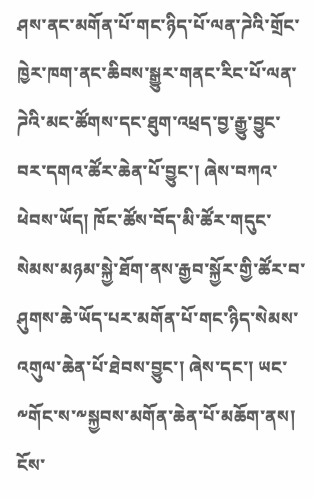ཤས་ནང་མགོན་པོ་གང་ཉིད་པོ་ལན་ཌེའི་གྲོང་ཁྱེར་ཁག་ནང་ཆིབས་སྒྱུར་གནང་རིང་པོ་ལན་ཌེའི་མང་ཚོགས་དང་ཐུག་འཕྲད་བྱ་རྒྱུ་བྱུང་བར་དགའ་ཚོར་ཆེན་པོ་བྱུང་། ཞེས་བཀའ་ཕེབས་ཡོད། ཁོང་ཚོས་བོད་མི་ཚོར་གདུང་སེམས་མཉམ་སྐྱེ་ཐོག་ནས་རྒྱབ་སྐྱོར་གྱི་ཚོར་བ་ཤུགས་ཆེ་ཡོད་པར་མགོན་པོ་གང་ཉིད་སེམས་འགུལ་ཆེན་པོ་ཐེབས་བྱུང་། ཞེས་དང་། ཡང་༸གོང་ས་༸སྐྱབས་མགོན་ཆེན་པོ་མཆོག་ནས། ངོས་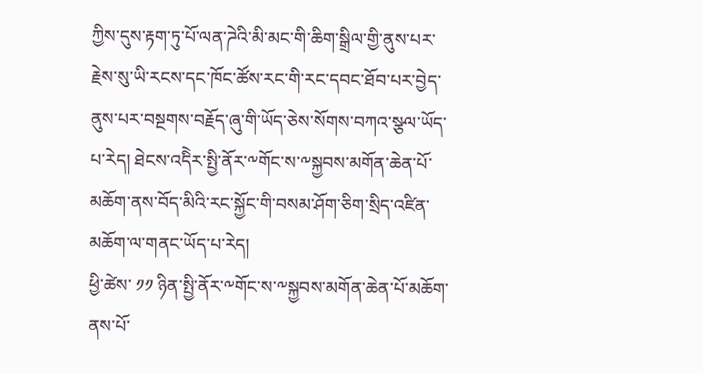ཀྱིས་དུས་རྟག་ཏུ་པོ་ལན་ཌེའི་མི་མང་གི་ཆིག་སྒྲིལ་གྱི་ནུས་པར་རྗེས་སུ་ཡི་རངས་དང་ཁོང་ཚོས་རང་གི་རང་དབང་ཐོབ་པར་བྱེད་ནུས་པར་བསྔགས་བརྗོད་ཞུ་གི་ཡོད་ཅེས་སོགས་བཀའ་སྩལ་ཡོད་པ་རེད། ཐེངས་འདིེར་སྤྱི་ནོར་༸གོང་ས་༸སྐྱབས་མགོན་ཆེན་པོ་མཆོག་ནས་བོད་མིའི་རང་སྐྱོང་གི་བསམ་ཤོག་ཅིག་སྲིད་འཛིན་མཆོག་ལ་གནང་ཡོད་པ་རེད།
ཕྱི་ཚེས་ ༡༡ ཉིན་སྤྱི་ནོར་༸གོང་ས་༸སྐྱབས་མགོན་ཆེན་པོ་མཆོག་ནས་པོ་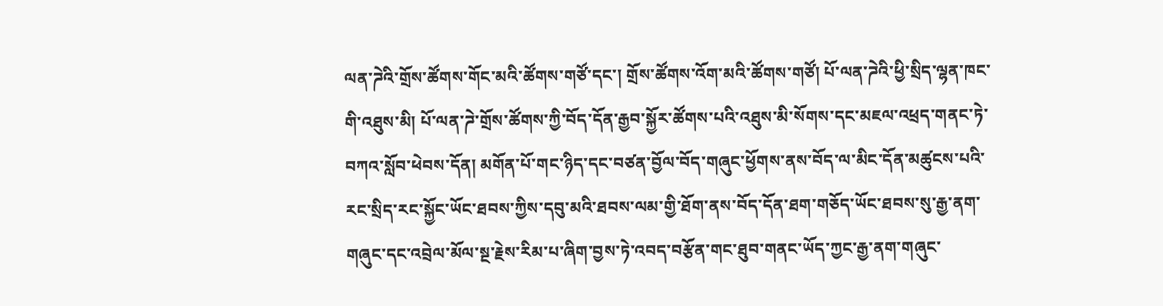ལན་ཌེའི་གྲོས་ཚོགས་གོང་མའི་ཚོགས་གཙོ་དང་། གྲོས་ཚོགས་འོག་མའི་ཚོགས་གཙོ། པོ་ལན་ཌེའི་ཕྱི་སྲིད་ལྷན་ཁང་གི་འཐུས་མི། པོ་ལན་ཌེ་གྲོས་ཚོགས་ཀྱི་བོད་དོན་རྒྱབ་སྐྱོར་ཚོགས་པའི་འཐུས་མི་སོགས་དང་མཇལ་འཕྲད་གནང་ཏེ་བཀའ་སློབ་ཕེབས་དོན། མགོན་པོ་གང་ཉིད་དང་བཙན་བྱོལ་བོད་གཞུང་ཕྱོགས་ནས་བོད་ལ་མིང་དོན་མཚུངས་པའི་རང་སྲིད་རང་སྐྱོང་ཡོང་ཐབས་ཀྱིས་དབུ་མའི་ཐབས་ལམ་གྱི་ཐོག་ནས་བོད་དོན་ཐག་གཅོད་ཡོང་ཐབས་སུ་རྒྱ་ནག་གཞུང་དང་འབྲེལ་མོལ་སྔ་རྗེས་རིམ་པ་ཞིག་བྱས་ཏེ་འབད་བརྩོན་གང་ཐུབ་གནང་ཡོད་ཀྱང་རྒྱ་ནག་གཞུང་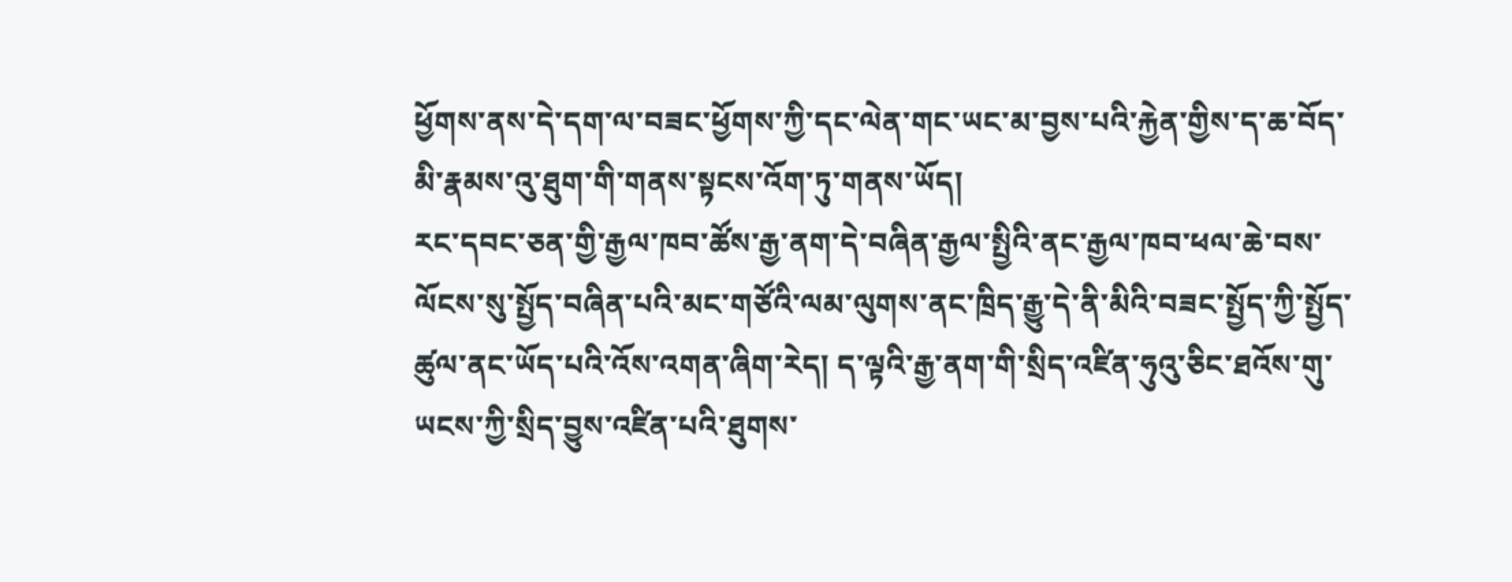ཕྱོགས་ནས་དེ་དག་ལ་བཟང་ཕྱོགས་ཀྱི་དང་ལེན་གང་ཡང་མ་བྱས་པའི་རྐྱེན་གྱིས་ད་ཆ་བོད་མི་རྣམས་འུ་ཐུག་གི་གནས་སྟངས་འོག་ཏུ་གནས་ཡོད།
རང་དབང་ཅན་གྱི་རྒྱལ་ཁབ་ཚོས་རྒྱ་ནག་དེ་བཞིན་རྒྱལ་སྤྱིའི་ནང་རྒྱལ་ཁབ་ཕལ་ཆེ་བས་ལོངས་སུ་སྤྱོད་བཞིན་པའི་མང་གཙོའི་ལམ་ལུགས་ནང་ཁྲིད་རྒྱུ་དེ་ནི་མིའི་བཟང་སྤྱོད་ཀྱི་སྤྱོད་ཚུལ་ནང་ཡོད་པའི་འོས་འགན་ཞིག་རེད། ད་ལྟའི་རྒྱ་ནག་གི་སྲིད་འཛིན་ཧུའུ་ཅིང་ཐའོས་གུ་ཡངས་ཀྱི་སྲིད་བྱུས་འཛིན་པའི་ཐུགས་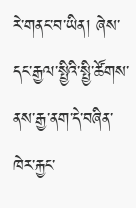རེ་གནང་བ་ཡིན། ཞེས་དང་རྒྱལ་སྤྱིའི་སྤྱི་ཚོགས་ནས་རྒྱ་ནག་དེ་བཞིན་ཁེར་རྐྱང་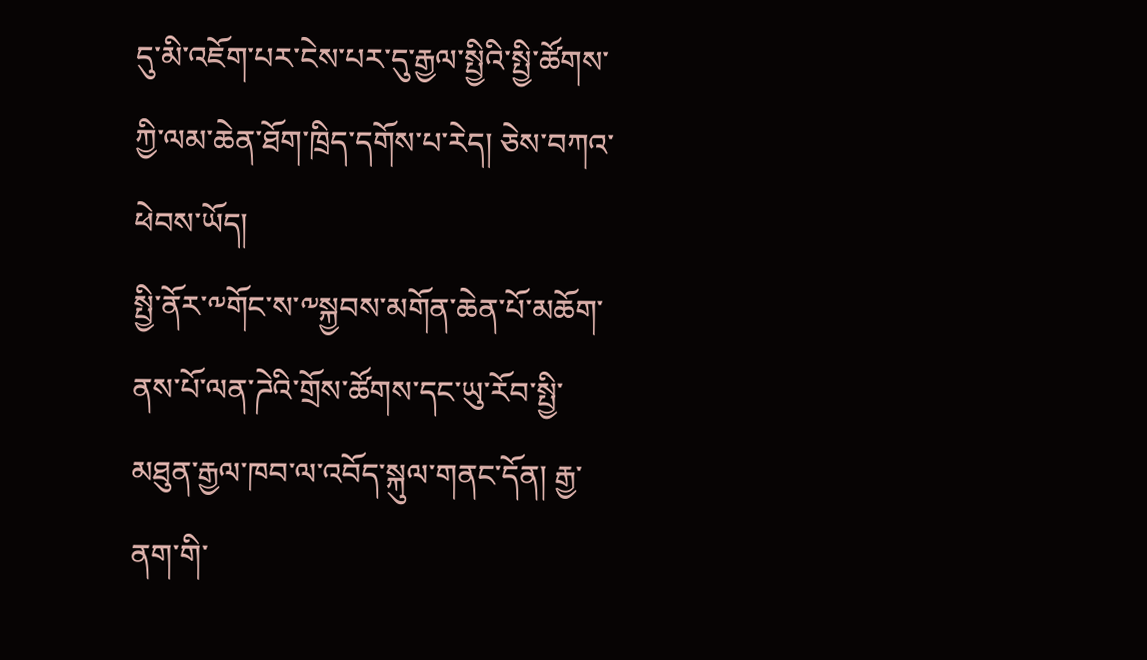དུ་མི་འཇོག་པར་ངེས་པར་དུ་རྒྱལ་སྤྱིའི་སྤྱི་ཚོགས་ཀྱི་ལམ་ཆེན་ཐོག་ཁྲིད་དགོས་པ་རེད། ཅེས་བཀའ་ཕེབས་ཡོད།
སྤྱི་ནོར་༸གོང་ས་༸སྐྱབས་མགོན་ཆེན་པོ་མཆོག་ནས་པོ་ལན་ཌེའི་གྲོས་ཚོགས་དང་ཡུ་རོབ་སྤྱི་མཐུན་རྒྱལ་ཁབ་ལ་འབོད་སྐུལ་གནང་དོན། རྒྱ་ནག་གི་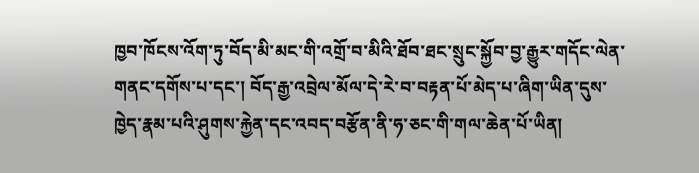ཁྱབ་ཁོངས་འོག་ཏུ་བོད་མི་མང་གི་འགྲོ་བ་མིའི་ཐོབ་ཐང་སྲུང་སྐྱོབ་བྱ་རྒྱུར་གདོང་ལེན་གནང་དགོས་པ་དང་། བོད་རྒྱ་འབྲེལ་མོལ་དེ་རེ་བ་བརྟན་པོ་མེད་པ་ཞིག་ཡིན་དུས་ཁྱེད་རྣམ་པའི་ཤུགས་རྐྱེན་དང་འབད་བརྩོན་ནི་ཧ་ཅང་གི་གལ་ཆེན་པོ་ཡིན།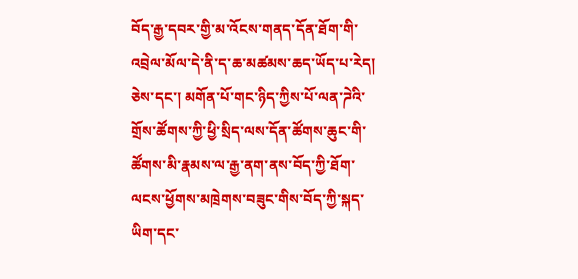བོད་རྒྱ་དབར་གྱི་མ་འོངས་གནད་དོན་ཐོག་གི་འབྲེལ་མོལ་དེ་ནི་ད་ཆ་མཚམས་ཆད་ཡོད་པ་རེད། ཅེས་དང་། མགོན་པོ་གང་ཉིད་ཀྱིས་པོ་ལན་ཌེའི་གྲོས་ཚོགས་ཀྱི་ཕྱི་སྲིད་ལས་དོན་ཚོགས་ཆུང་གི་ཚོགས་མི་རྣམས་ལ་རྒྱ་ནག་ནས་བོད་ཀྱི་ཐོག་ལངས་ཕྱོགས་མཁྲེགས་བཟུང་གིས་བོད་ཀྱི་སྐད་ཡིག་དང་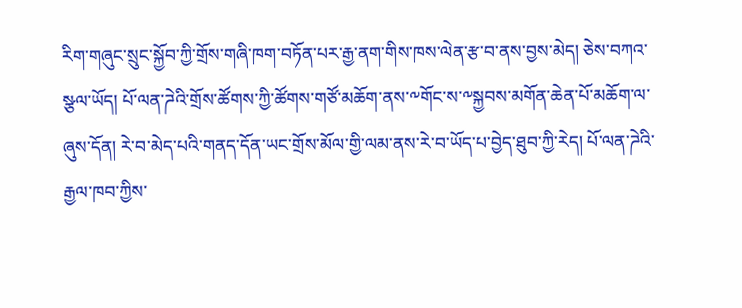རིག་གཞུང་སྲུང་སྐྱོབ་ཀྱི་གྲོས་གཞི་ཁག་བཏོན་པར་རྒྱ་ནག་གིས་ཁས་ལེན་རྩ་བ་ནས་བྱས་མེད། ཅེས་བཀའ་སྩལ་ཡོད། པོ་ལན་ཌེའི་གྲོས་ཚོགས་ཀྱི་ཚོགས་གཙོ་མཆོག་ནས་༸གོང་ས་༸སྐྱབས་མགོན་ཆེན་པོ་མཆོག་ལ་ཞུས་དོན། རེ་བ་མེད་པའི་གནད་དོན་ཡང་གྲོས་མོལ་གྱི་ལམ་ནས་རེ་བ་ཡོད་པ་བྱེད་ཐུབ་ཀྱི་རེད། པོ་ལན་ཌེའི་རྒྱལ་ཁབ་ཀྱིས་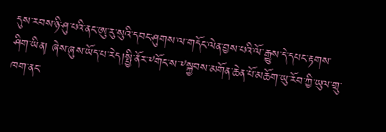དུས་རབས་ཉི་ཤུ་པའི་ནང་ཨུ་རུ་སུའི་དབང་ཤུགས་ལ་གདོང་ལེན་བྱས་པའི་ལོ་རྒྱུས་དེ་དཔང་རྟགས་ཤིག་ཡིན། ཞེས་ཞུས་ཡོད་པ་རེད།སྤྱི་ནོར་༸གོང་ས་༸སྐྱབས་མགོན་ཆེན་པོ་མཆོག་ཡུ་རོབ་ཀྱི་ཡུལ་གྲུ་ཁག་ནང་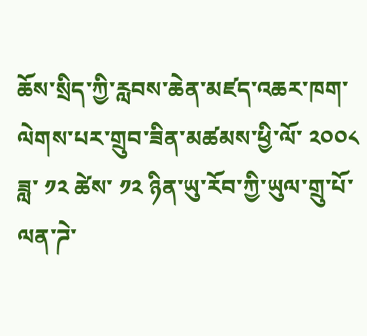ཆོས་སྲིད་ཀྱི་རླབས་ཆེན་མཛད་འཆར་ཁག་ལེགས་པར་གྲུབ་ཟིན་མཚམས་ཕྱི་ལོ་ ༢༠༠༨ ཟླ་ ༡༢ ཚེས་ ༡༢ ཉིན་ཡུ་རོབ་ཀྱི་ཡུལ་གྲུ་པོ་ལན་ཌེ་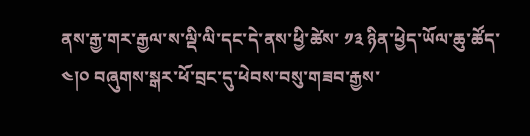ནས་རྒྱ་གར་རྒྱལ་ས་ལྡི་ལི་དང་དེ་ནས་ཕྱི་ཚེས་ ༡༣ ཉིན་ཕྱེད་ཡོལ་ཆུ་ཚོད་ ༤།༠ བཞུགས་སྒར་ཕོ་བྲང་དུ་ཕེབས་བསུ་གཟབ་རྒྱས་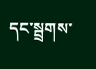དང་སྦྲགས་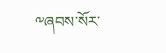༸ཞབས་སོར་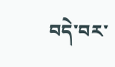བདེ་བར་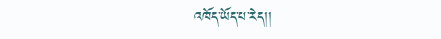འཁོད་ཡོད་པ་རེད།།